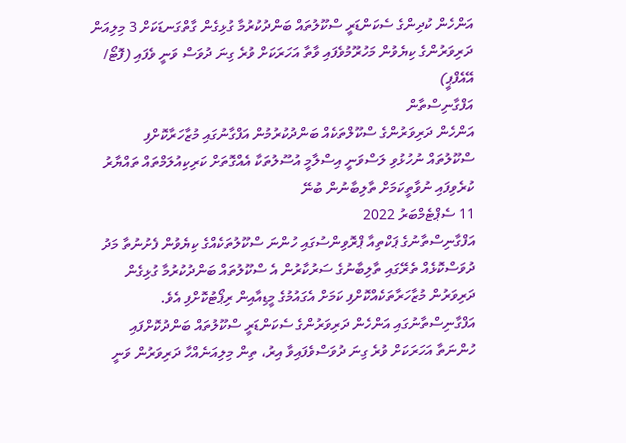އަންހެން ކުދިންގެ ސެކަންޑަރީ ސްކޫލުތައް ބަންދުކުރުމާ ގުޅިގެން ގާތްގަނޑަކަށް 3 މިލިއަން ދަރިވަރުންގެ ކިޔެވުން މަހުރޫމުވެފައި ވާތާ އަހަރަކަށް ވުރެ ގިނަ ދުވަސް ވަނީ ވެފައި (ފޮޓޯ/ އޭއެފްޕީ)
އަފްގާނިސްތާން
އަންހެން ދަރިވަރުންގެ ސްކޫލްތަކެއް ބަންދުކުރުމުން އަފްގާނުގައި މުޒާހަރާކޮށްފި
ސްކޫލުތައް ނުހުޅުވި ލަސްވަނީ އިސްލާމީ އުސޫލުތަކާ އެއްގޮތަށް ކަރިކިއުލަމްތައް ތައްޔާރު ކުރެވިފައި ނުވާތީކަމަށް ތާލިބާނުން ބުނޭ
11 ސެޕްޓެމްބަރު 2022
އަފްގާނިސްތާނުގެ ޕަކްތިއާ ޕްރޮވިންސުގައި ހުންނަ ސްކޫލުތަކެއްގެ ކިޔެވުން ފެށުނުތާ މަދު ދުވަސްކޮޅެއް ތެރޭގައި ތާލިބާނުގެ ސަރުކާރުން އެ ސްކޫލުތައް ބަންދުކުރުމާ ގުޅިގެން ދަރިވަރުން މުޒާހަރާތަކެއްކޮށްފި ކަމަށް އެގައުމުގެ މީޑިއާއިން ރިޕޯޓުކޮށްފި އެވެ.
އަފްގާނިސްތާނުގައި އަންހެން ދަރިވަރުންގެ ސެކަންޑަރީ ސްކޫލުތައް ބަންދުކޮށްފައި ހުންނަތާ އަހަރަކަށް ވުރެ ގިނަ ދުވަސްވެފައިވާ އިރު، ތިން މިލިއަނެއްހާ ދަރިވަރުން ވަނީ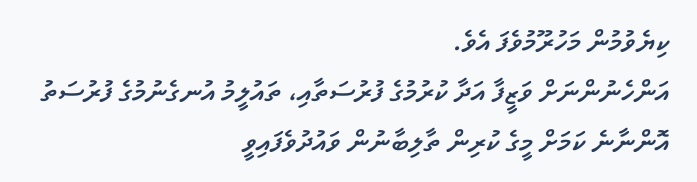ކިޔެވުމުން މަހުރޫމުވެފަ އެވެ.
އަންހެނުންނަށް ވަޒީފާ އަދާ ކުރުމުގެ ފުރުސަތާއި، ތައުލީމު އުނގެނުމުގެ ފުރުސަތު އޮންނާނެ ކަމަށް މީގެ ކުރިން ތާލިބާނުން ވައުދުވެފައިވީ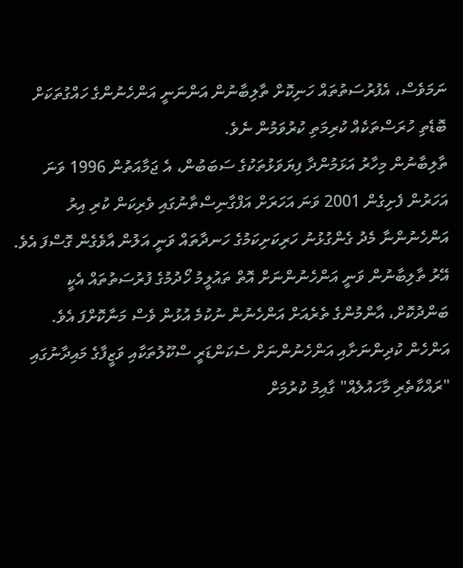ނަމަވެސް، އެފުރުސަތުތައް ހަނިކޮށް ތާލިބާނުން އަންނަނީ އަންހެނުންގެ ހައްގުތަކަށް ބޮޑެތި ހުރަސްތަކެއް ކުރިމަތި ކުރުވަމުން ނެވެ.
ތާލިބާނުން މިހާރު އަޅަމުންދާ ފިޔަވަޅުތަކުގެ ސަބަބުން، އެ ޖަމާއަތުން 1996 ވަނަ އަހަރުން ފެށިގެން 2001 ވަނަ އަހަރަށް އަފްގާނިސްތާނުގައި ވެރިކަން ކުރި އިރު އަންހެނުންނާ މެދު ގެންގުޅުނު ހަރިކަށިކަމުގެ ހަނދާތައް ވަނީ އަލުން އާވެގެން ގޮސްފަ އެވެ. އޭރު ތާލިބާނުން ވަނީ އަންހެނުންނަށް އޮތް ތައުލީމު ހޯދުމުގެ ފުރުސަތުތައް އެކީ ބަންދުކޮށް، އާންމުންގެ ތެރެއަށް އަންހެނުން ނުކުމެ އުޅުން ވެސް މަނާކޮށްފަ އެވެ.
އަންހެން ކުދިންނަށާއި އަންހެނުންނަށް ސެކަންޑަރީ ސްކޫލުތަކާއި ވަޒީފާގެ މައިދާނުގައި "ރައްކާތެރި މާހައުލެއް" ގާއިމު ކުރުމަށް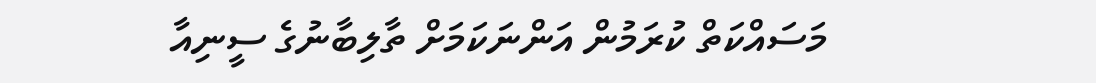މަސައްކަތް ކުރަމުން އަންނަކަމަށް ތާލިބާނުގެ ސީނިއާ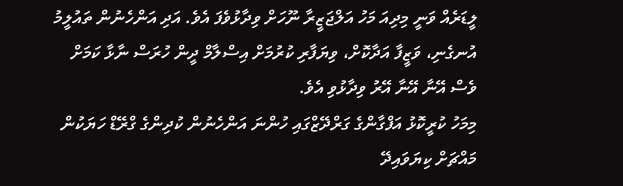ލީޑަރެއް ވަނީ މިދިއަ މަހު އަލްޖަޒީރާ ނޫހަށް ވިދާޅުވެފަ އެވެ. އަދި އަންހެނުން ތައުލީމު އުނގެނި، ވަޒީފާ އަދާކޮށް، ވިޔަފާރި ކުރުމަށް އިސްލާމް ދީން ހުރަސް ނާޅާ ކަމަށް ވެސް އޭނާ އޭނާ އޭރު ވިދާޅުވި އެވެ.
މިމަހު ކުރީކޮޅު އަފްގާންގެ ގަރްދޭޒްގައި ހުންނަ އަންހެނުން ކުދިންގެ ގްރޭޑް ހަޔަކުން މައްޗަށް ކިޔަވައިދޭ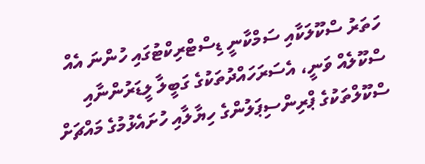ހަތަރު ސްކޫލަކާއި ސަމްކާނީ ޑިސްޓްރިކްޓުގައި ހުންނަ އެއް ސްކޫލެއް ވަނީ، އެސަރަހައްދުތަކުގެ ގަބީލާ ލީޑަރުންނާއި ސްކޫލްތަކުގެ ޕްރިންސިޕަލުންގެ ހިޔާލާއި ހުށައެޅުމުގެ މައްޗަށް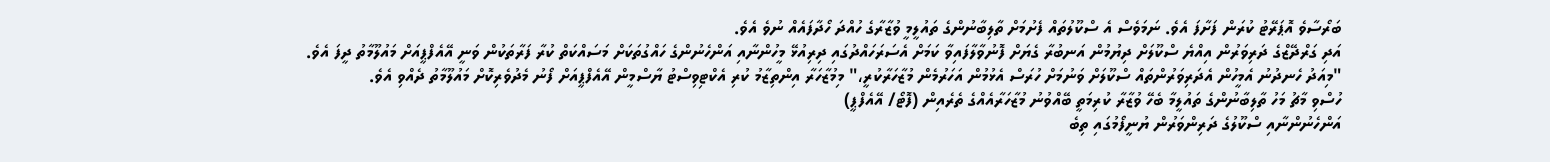ބަރޯސާވެ އޮޕަރޭޓު ކުރަން ފަށާފަ އެވެ. ނަމަވެސް އެ ސްކޫލުތައް ފެށުމަށް ތާލިބާނުންގެ ތައުލީމީ ވުޒާރާގެ ހުއްދަ ހޯދާފައެއް ނުވެ އެވެ.
އަދި ގަރްދޭޒްގެ ދަރިވަރުން އިއްޔެ ސްކޫލަށް ދިޔުމުން އަނބުރާ ގެޔަށް ފޮނުވާލާފައިވާ ކަމަށް އެސަރަހައްދުގައި ދިރިއުޅޭ މީހުންނާއި އަންހެނުންގެ ހައްގުތަކަށް މަސައްކަތް ކުރާ ފަރާތަކުން ވަނީ އޭއެފްޕީއަށް މައުލޫމާތު ދީފަ އެވެ.
"މިއަދު ހެނދުނު އެމީހުން އެދަރިވަރުންތައް ސްކޫލަށް ވަނުމަށް ހުރަސް އެޅުމުން އަހަރުމެން މުޒާހަރާކުރީ،" މިމުޒާހަރާ އިންތިޒާމު ކުރި އެކްޓިވިސްޓު ޔާސްމީން އޭއެފްޕީއަށް ފޯނު މެދުވެރިކޮށް މައުލޫމާތު ދެއްވި އެވެ.
ހުސްވި މާޗު މަހު ތާލިބާނުންގެ ތައުލީމާ ބެހޭ ވުޒާރާ ކުރިމަތީ ބޭއްވުނު މުޒާހަރާއެއްގެ ތެރެއިން (ފޮޓޯ/ އޭއެފްޕީ)
އަންހެނުންނާއި ސްކޫލުގެ ދަރިންވަރުން ޔުނީފޯމުގައި ތިބެ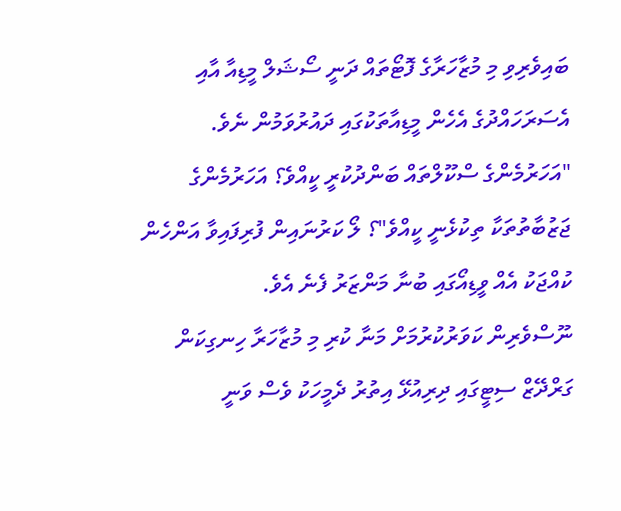ބައިވެރިވި މި މުޒާހަރާގެ ފޮޓޯތައް ދަނީ ސޯޝަލް މީޑިއާ އާއި އެސަރަހައްދުގެ އެހެން މީޑިއާތަކުގައި ދައުރުވަމުން ނެވެ.
"އަހަރުމެންގެ ސްކޫލްތައް ބަންދުކުރީ ކީއްވެ؟ އަހަރުމެންގެ ޖަޒުބާތުތަކާ ތިކުޅެނީ ކީއްވެ"؟ ލޯ ކަރުނައިން ފުރިފައިވާ އަންހެން ކުއްޖަކު އެއް ވީޑިއޯގައި ބުނާ މަންޒަރު ފެނެ އެވެ.
ނޫސްވެރިން ކަވަރުކުރުމަށް މަނާ ކުރި މި މުޒާހަރާ ހިނގިކަން ގަރްދޭޒް ސިޓީގައި ދިރިއުޅޭ އިތުރު ދެމީހަކު ވެސް ވަނީ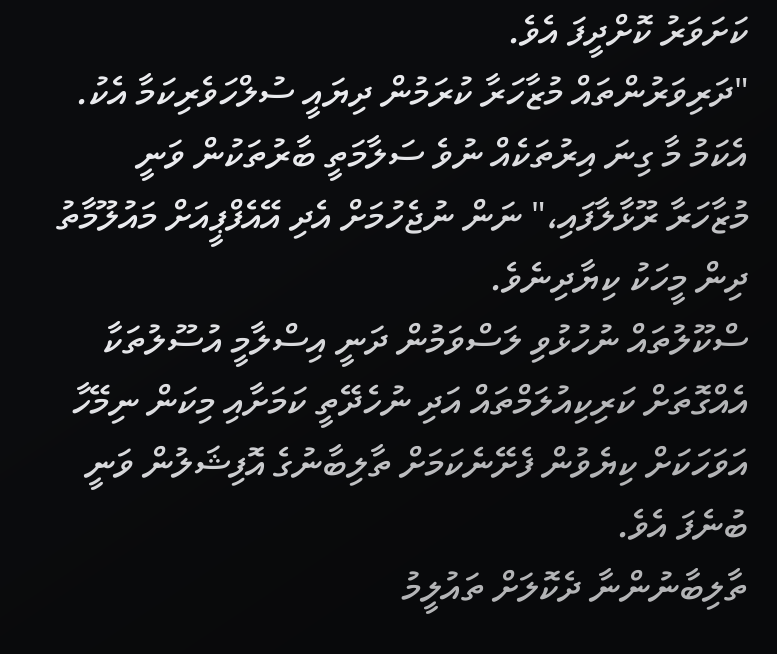ކަށަވަރު ކޮށްދީފަ އެވެ.
"ދަރިވަރުންތައް މުޒާހަރާ ކުރަމުން ދިޔައީ ސުލްހަވެރިކަމާ އެކު. އެކަމު މާ ގިނަ އިރުތަކެއް ނުވެ ސަލާމަތީ ބާރުތަކުން ވަނީ މުޒާހަރާ ރޫޅާލާފައި،" ނަން ނުޖެހުމަށް އެދި އޭއެފްޕީއަށް މައުލޫމާތު ދިން މީހަކު ކިޔާދިނެވެ.
ސްކޫލުތައް ނުހުޅުވި ލަސްވަމުން ދަނީ އިސްލާމީ އުސޫލުތަކާ އެއްގޮތަށް ކަރިކިއުލަމްތައް އަދި ނުހެދޭތީ ކަމަށާއި މިކަން ނިމޭހާ އަވަހަކަށް ކިޔެވުން ފެށޭނެކަމަށް ތާލިބާނުގެ އޮފިޝަލުން ވަނީ ބުނެފަ އެވެ.
ތާލިބާނުންނާ ދެކޮލަށް ތައުލީމު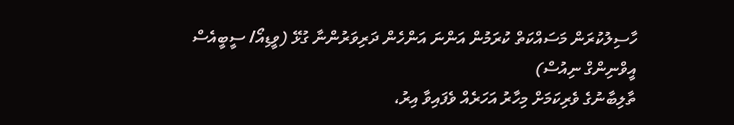ހާސިލުކުރަން މަސައްކަތް ކުރަމުން އަންނަ އަންހެން ދަރިވަރުންނާ ގުޅޭ (ވީޑިއޯ/ ސީބީއެސް އީވްނިންގް ނިއުސް)
ތާލިބާނުގެ ވެރިކަމަށް މިހާރު އަހަރެއް ވެފައިވާ އިރު،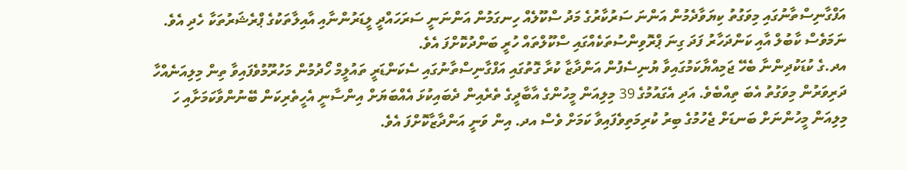އަފްގާނިސްތާނުގައި މިވަގުތު ކިޔަވާދެމުން އަންނަ ސަރުކާރުގެ މަދު ސްކޫލެއް ހިނގަމުން އަންނަނީ ސަރަހައްދީ ލީޑަރުންނާއި އާއިލާތަކުގެ ޕްރެޝަރުތަކާ ހެދި އެވެ. ނަމަވެސް ކާބުލް އާއި ކަންދަހާރު ފަދަ ގިނަ ޕްރޮވިންސުތަކެއްގައި ސްކޫލްތައް ހުރީ ބަންދުކޮށްފަ އެވެ.
އދ.ގެ ކުޑަކުދިންނާ ބެހޭ ޖަމިއްޔާކަމުގައިވާ ޔުނިސެފުން އަންދާޒާ ކުރާ ގޮތުގައި އަފްގާނިސްތާނުގައި ސެކަންޑަރީ ތައުލީމް ހޯދުމުން މަހުރޫމުވެފައިވާ ތިން މިލިއަނެއްހާ ދަރިވަރުން މިވަގުތު އެބަ ތިއްބެވެ. އަދި އެގައުމުގެ 39 މިލިއަން މީހުންގެ އާބާދީގެ ތެރެއިން ދެބައިކުޅަ އެއްބަޔަށް އިންސާނީ އެހީތެރިކަން ބޭނުންވާކަމަށާއި ހަ މިލިއަން މީހުންނަށް ބަނޑަށް ޖެހުމުގެ ބިރު ކުރިމަތިވެފައިވާ ކަމަށް ވެސް އދ. އިން ވަނީ އަންދާޒާކޮށްފަ އެވެ.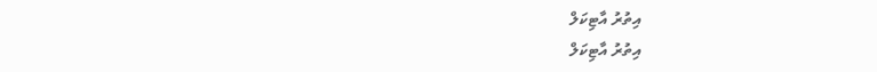އިތުރު އާޓިކަލް
އިތުރު އާޓިކަލް